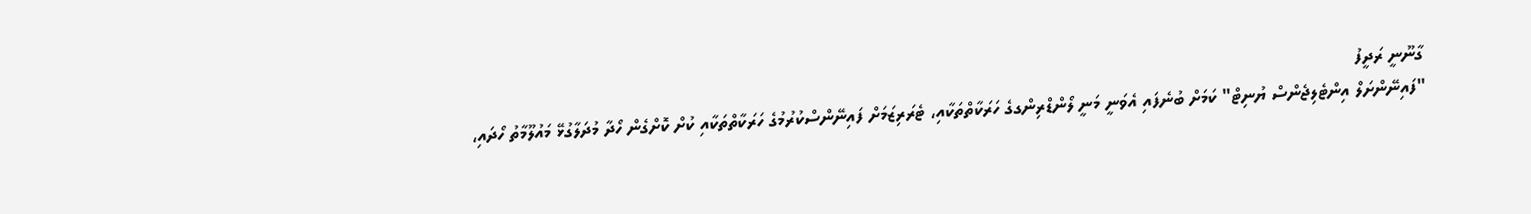ގާނޫނީ ރަދީފު
"ފައިނޭންށަލް އިންޓެލިޖެންސް ޔުނިޓް" ކަމަށް ބުނެފައި އެވަނީ މަނީ ލޯންޑްރިންގގެ ހަރަކާތްތަކާއި، ޓެރަރިޒަމަށް ފައިނޭންސްކުރުމުގެ ހަރަކާތްތަކާއި ކުށް ކޮށްގެން ހޯދާ މުދަލާގުޅޭ މައުލޫމާތު ހޯދައި،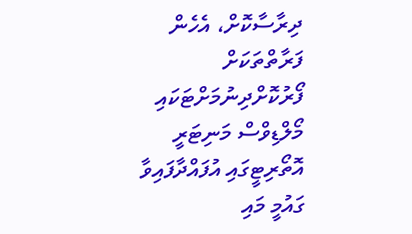ދިރާސާކޮށް، އެހެން ފަރާތްތަކަށް ފޯރުކޮށްދިނުމަށްޓަކައި މޯލްޑިވްސް މަނިޓަރީ އޮތޯރިޓީގައި އުފައްދާފައިވާ ގައުމީ މައި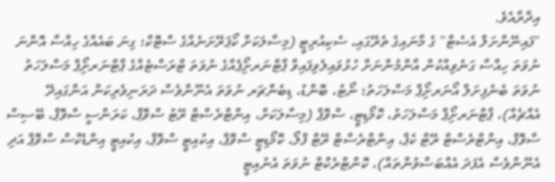އިދާރާއެވެ.
"ފައިނޭންށަލް އެސެޓް" ގެ މާނައިގެ ތެރޭގައި، ސެކިއުރިޓީ (މިސާލަކަށް ކޯޕަރޭށަނެއްގެ ސްޓޮކް؛ ގިނަ ބައެއްގެ ހިއްސާ އޮންނަ ނުވަތަ ހިއްސާ ގަނެވިއްކުން އާންމުންނަށް ހުޅުވައިލެވިފައިވާ ޕާޓްނަރށޯިޕެއްގެ ނުވަތަ ޓްރަސްޓެއްގެ ޕާޓްނަރށޯިޕް މަސްލަހަތު ނުވަތަ ބެނެފިށަލް އޯނަރށޯިޕް މަސްލަހަތު؛ ނޯޓު، ބޮންޑު، ޑިބެންޗަރ ނުވަތަ އެނޫންވެސް ދަރަނިވެރިކަން އަންގައިދޭ އެއްޗެއް)، ޕާޓްނަރށޯިޕް މަސްލަހަތު، ކޮމޯޑިޓީ، ސްވޮޕް (މިސާލަކަށް، އިންޓްރެސްޓް ރޭޓު ސްވޮޕް، ކަރަންސީ ސްވޮޕް، ބޭސިސް ސްވޮޕް، އިންޓްރެސްޓް ރޭޓް ކެޕް، އިންޓްރެސްޓް ރޭޓް ފްލޯ، ކޮމޯޑިޓީ ސްވޮޕް، އިކުއިޓީ ސްވޮޕް، އިކުއިޓީ އިންޑެކްސް ސްވޮޕް އަދި އެނޫންވެސް އެފަދަ އެއްބަސްވުންތައް)، ކޮންޓްރެކްޓް ނުވަތަ އެނުއިޓީ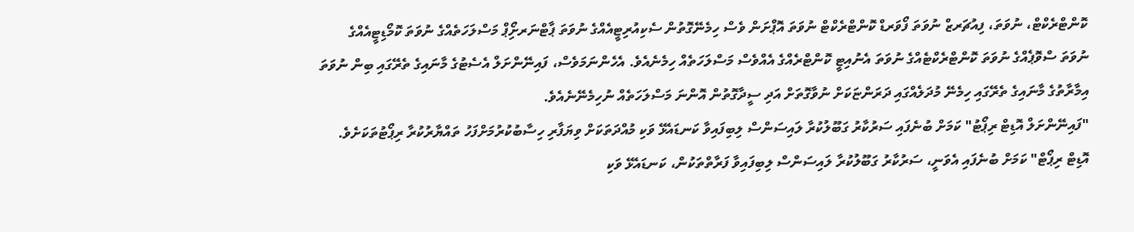ކޮންޓްރެކްޓް، ނުވަތަ، ފިއުޗަރޒް ނުވަތަ ފޯވަރޑް ކޮންޓްރެކްޓް ނުވަތަ އޮޕްށަން ވެސް ހިމެނޭގޮތުން ސެކިއުރިޓީއެއްގެ ނުވަތަ ޕާޓްނަރށޯިޕް މަސްލަހަތެއްގެ ނުވަތަ ކޮމޯޑިޓީއެއްގެ ނުވަތަ ސްވޮޕެއްގެ ނުވަތަ ކޮންޓްރެކްޓެއްގެ ނުވަތަ އެނުއިޓީ ކޮންޓްރެއްގެ އެއްވެސް މަސްލަހަތެއް ހިމެނެއެވެ. އެހެންނަމަވެސް، ފައިނޭންށަލް އެސެޓުގެ މާނައިގެ ތެރޭގައި ބިން ނުވަތަ އިމާރާތުގެ މާނައިގެ ތެރޭގައި ހިމެނޭ މުދަލެއްގައި ދަރަންޏަކަށް ނުވާގޮތަށް އަދި ސީދާގޮތުން އޮންނަ މަސްލަހަތެއް ނުހިމެނޭނެއެވެ.
"ފައިނޭންށަލް އޮޑިޓް ރިޕޯޓު" ކަމަށް ބުނެފައި ސަރުކާރު ގަބޫލުކުރާ ލައިސަންސް ލިބިފައިވާ ކަނޑައެޅޭ ވަކި މުއްދަތަކަށް ވިޔަފާރި ހިސާބުކުރުމަށްފަހު ތައްޔާރުކުރާ ރިޕޯޓުތަކަށެވެ.
އޮޑިޓް ރިޕޯޓް" ކަމަށް ބުނެފައި އެވަނީ، ސަރުކާރު ގަބޫލުކުރާ ލައިސަންސް ލިބިފައިވާ ފަރާތްތަކުން، ކަނޑައެޅޭ ވަކި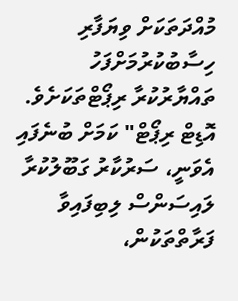މުއްދަތަކަށް ވިޔަފާރި ހިސާބުކުރުމަށްފަހު ތައްޔާރުކުރާ ރިޕޯޓްތަކަށެވެ.
އޮޑިޓް ރިޕޯޓް" ކަމަށް ބުނެފައި އެވަނީ، ސަރުކާރު ގަބޫލުކުރާ ލައިސަންސް ލިބިފައިވާ ފަރާތްތަކުން،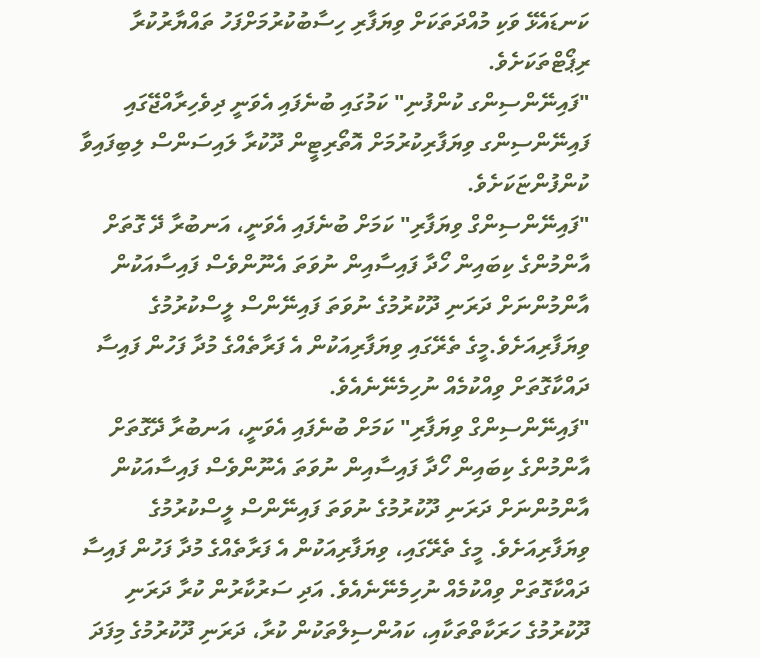ކަނޑައެޅޭ ވަކި މުއްދަތަކަށް ވިޔަފާރި ހިސާބުކުރުމަށްފަހު ތައްޔާރުކުރާ ރިޕޯޓްތަކަށެވެ.
"ފައިނޭންސިންގ ކުންފުނި" ކަމުގައި ބުނެފައި އެވަނީ ދިވެހިރާއްޖޭގައި ފައިނޭންސިންގ ވިޔަފާރިކުރުމަށް އޮތޯރިޓީން ދޫކުރާ ލައިސަންސް ލިބިފައިވާ ކުންފުންޏަކަށެވެ.
"ފައިނޭންސިންގް ވިޔަފާރި" ކަމަށް ބުނެފައި އެވަނީ، އަނބުރާ ދޭ ގޮތަށް އާންމުންގެ ކިބައިން ހޯދާ ފައިސާއިން ނުވަތަ އެނޫންވެސް ފައިސާއަކުން އާންމުންނަށް ދަރަނި ދޫކުރުމުގެ ނުވަތަ ފައިނޭންސް ލީސްކުރުމުގެ ވިޔަފާރިއަށެވެ.މީގެ ތެރޭގައި ވިޔަފާރިއަކުން އެ ފަރާތެއްގެ މުދާ ފަހުން ފައިސާ ދައްކާގޮތަށް ވިއްކުމެއް ނުހިމެނޭނެއެވެ.
"ފައިނޭންސިންގް ވިޔަފާރި" ކަމަށް ބުނެފައި އެވަނީ، އަނބުރާ ދޭގޮތަށް އާންމުންގެ ކިބައިން ހޯދާ ފައިސާއިން ނުވަތަ އެނޫންވެސް ފައިސާއަކުން އާންމުންނަށް ދަރަނި ދޫކުރުމުގެ ނުވަތަ ފައިނޭންސް ލީސްކުރުމުގެ ވިޔަފާރިއަށެވެ. މީގެ ތެރޭގައި، ވިޔަފާރިއަކުން އެ ފަރާތެއްގެ މުދާ ފަހުން ފައިސާ ދައްކާގޮތަށް ވިއްކުމެއް ނުހިމެނޭނެއެވެ. އަދި ސަރުކާރުން ކުރާ ދަރަނި ދޫކުރުމުގެ ހަރަކާތްތަކާއި، ކައުންސިލްތަކުން ކުރާ، ދަރަނި ދޫކުރުމުގެ މިފަދަ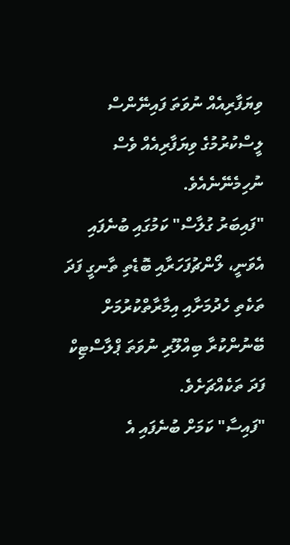ވިޔަފާރިއެއް ނުވަތަ ފައިނޭންސް ލީސްކުރުމުގެ ވިޔަފާރިއެއް ވެސް ނުހިމެނޭނެއެވެ.
"ފައިބަރު ގުލާސް" ކަމުގައި ބުނެފައި އެވަނީ، ލޯންޗުފަހަރާއި ބޮޑެތި ތާނގީ ފަދަ ތަކެތި ހެދުމަށާއި އިމާރާތްކުރުމަށް ބޭނުންކުރާ ބިއްލޫރި ނުވަތަ ޕްލާސްޓިކް ފަދަ ތަކެއްޗަށެވެ.
"ފައިސާ" ކަމަށް ބުނެފައި އެ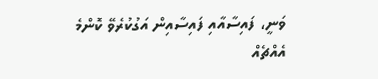ވަނީ، ފައިސާއާއި ފައިސާއިން އަގުކުރެވޭ ކޮންމެ އެއްޗެއް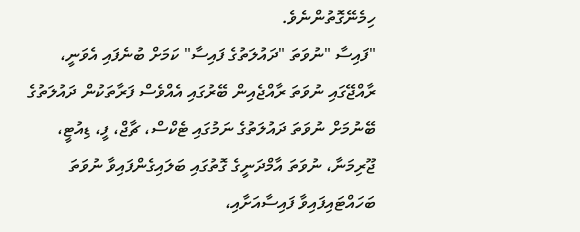ހިމެނޭގޮތުންނެވެ.
"ފައިސާ "ނުވަތަ "ދައުލަތުގެ ފައިސާ" ކަމަށް ބުނެފައި އެވަނީ، ރާއްޖޭގައި ނުވަތަ ރާއްޖެއިން ބޭރުގައި އެއްވެސް ފަރާތަކުން ދައުލަތުގެ ބޭނުމަށް ނުވަތަ ދައުލަތުގެ ނަމުގައި ޓެކްސް، ޗާޖް، ފީ، ޑިއުޓީ، ޖޫރިމަނާ، ނުވަތަ އާމްދަނީގެ ގޮތުގައި ބަލައިގެންފައިވާ ނުވަތަ ބަހައްޓައިފައިވާ ފައިސާއަށާއި،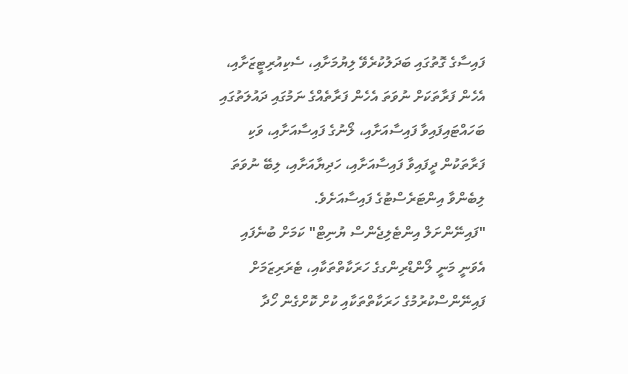ފައިސާގެ ގޮތުގައި ބަދަލުކުރެވޭ ލިޔުމަށާއި، ސެކިއުރިޓީޒަށާއި، އެހެން ފަރާތަކަށް ނުވަތަ އެހެން ފަރާތެއްގެ ނަމުގައި ދައުލަތުގައި ބަހައްޓައިފައިވާ ފައިސާއަށާއި، ލޯނުގެ ފައިސާއަށާއި، ވަކި ފަރާތަކުން ދީފައިވާ ފައިސާއަށާއި، ހަދިޔާއަށާއި، ލިބޭ ނުވަތަ ލިބެންވާ އިންޓަރެސްޓުގެ ފައިސާއަށެވެ.
"ފައިނޭންށަލް އިންޓެލިޖެންސް ޔުނިޓް" ކަމަށް ބުނެފައި އެވަނީ މަނީ ލޯންޑްރިންގގެ ހަރަކާތްތަކާއި، ޓެރަރިޒަމަށް ފައިނޭންސްކުރުމުގެ ހަރަކާތްތަކާއި ކުށް ކޮށްގެން ހޯދާ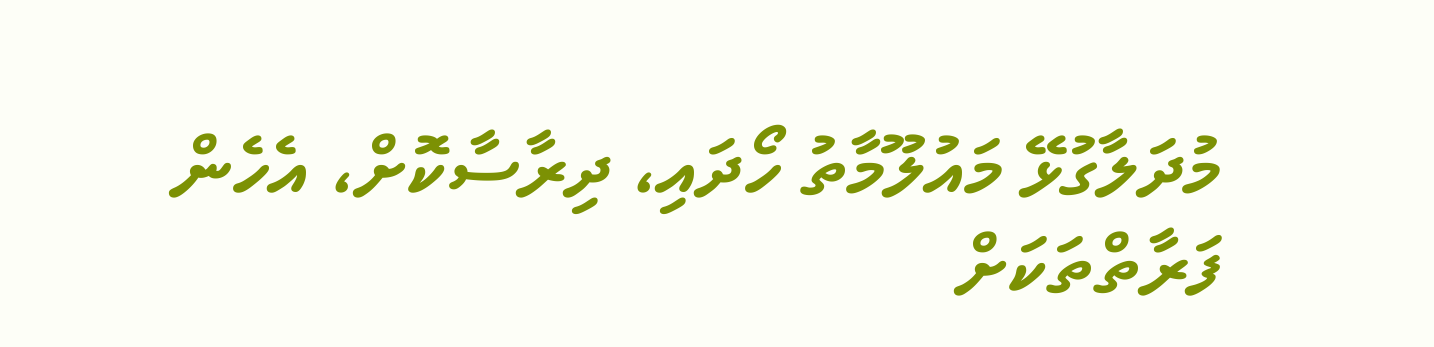މުދަލާގުޅޭ މައުލޫމާތު ހޯދައި، ދިރާސާކޮށް، އެހެން ފަރާތްތަކަށް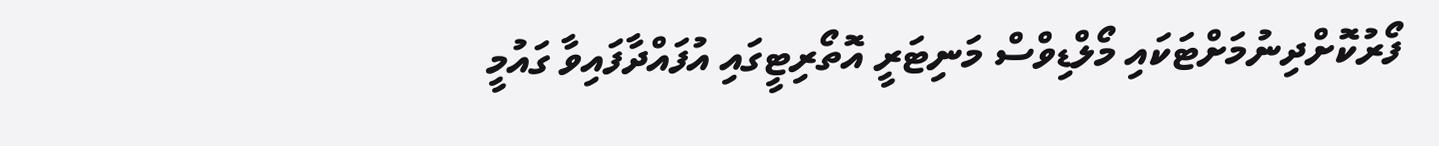ފޯރުކޮށްދިނުމަށްޓަކައި މޯލްޑިވްސް މަނިޓަރީ އޮތޯރިޓީގައި އުފައްދާފައިވާ ގައުމީ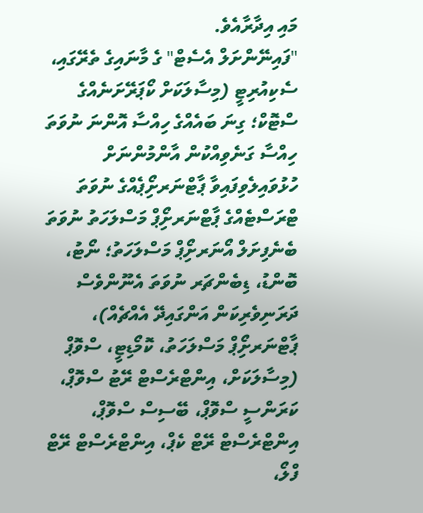މައި އިދާރާއެވެ.
"ފައިނޭންށަލް އެސެޓް" ގެ މާނައިގެ ތެރޭގައި، ސެކިއުރިޓީ (މިސާލަކަށް ކޯޕަރޭށަނެއްގެ ސްޓޮކް؛ ގިނަ ބައެއްގެ ހިއްސާ އޮންނަ ނުވަތަ ހިއްސާ ގަނެވިއްކުން އާންމުންނަށް ހުޅުވައިލެވިފައިވާ ޕާޓްނަރށޯިޕެއްގެ ނުވަތަ ޓްރަސްޓެއްގެ ޕާޓްނަރށޯިޕް މަސްލަހަތު ނުވަތަ ބެނެފިށަލް އޯނަރށޯިޕް މަސްލަހަތު؛ ނޯޓު، ބޮންޑު، ޑިބެންޗަރ ނުވަތަ އެނޫންވެސް ދަރަނިވެރިކަން އަންގައިދޭ އެއްޗެއް)، ޕާޓްނަރށޯިޕް މަސްލަހަތު، ކޮމޯޑިޓީ، ސްވޮޕް (މިސާލަކަށް، އިންޓްރެސްޓް ރޭޓު ސްވޮޕް، ކަރަންސީ ސްވޮޕް، ބޭސިސް ސްވޮޕް، އިންޓްރެސްޓް ރޭޓް ކެޕް، އިންޓްރެސްޓް ރޭޓް ފްލޯ،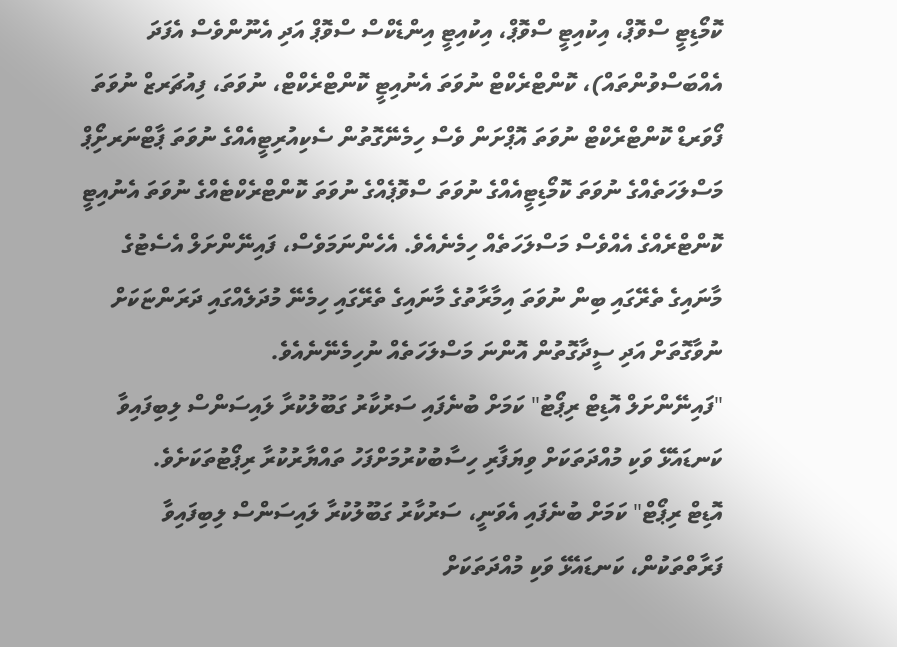ކޮމޯޑިޓީ ސްވޮޕް، އިކުއިޓީ ސްވޮޕް، އިކުއިޓީ އިންޑެކްސް ސްވޮޕް އަދި އެނޫންވެސް އެފަދަ އެއްބަސްވުންތައް)، ކޮންޓްރެކްޓް ނުވަތަ އެނުއިޓީ ކޮންޓްރެކްޓް، ނުވަތަ، ފިއުޗަރޒް ނުވަތަ ފޯވަރޑް ކޮންޓްރެކްޓް ނުވަތަ އޮޕްށަން ވެސް ހިމެނޭގޮތުން ސެކިއުރިޓީއެއްގެ ނުވަތަ ޕާޓްނަރށޯިޕް މަސްލަހަތެއްގެ ނުވަތަ ކޮމޯޑިޓީއެއްގެ ނުވަތަ ސްވޮޕެއްގެ ނުވަތަ ކޮންޓްރެކްޓެއްގެ ނުވަތަ އެނުއިޓީ ކޮންޓްރެއްގެ އެއްވެސް މަސްލަހަތެއް ހިމެނެއެވެ. އެހެންނަމަވެސް، ފައިނޭންށަލް އެސެޓުގެ މާނައިގެ ތެރޭގައި ބިން ނުވަތަ އިމާރާތުގެ މާނައިގެ ތެރޭގައި ހިމެނޭ މުދަލެއްގައި ދަރަންޏަކަށް ނުވާގޮތަށް އަދި ސީދާގޮތުން އޮންނަ މަސްލަހަތެއް ނުހިމެނޭނެއެވެ.
"ފައިނޭންށަލް އޮޑިޓް ރިޕޯޓު" ކަމަށް ބުނެފައި ސަރުކާރު ގަބޫލުކުރާ ލައިސަންސް ލިބިފައިވާ ކަނޑައެޅޭ ވަކި މުއްދަތަކަށް ވިޔަފާރި ހިސާބުކުރުމަށްފަހު ތައްޔާރުކުރާ ރިޕޯޓުތަކަށެވެ.
އޮޑިޓް ރިޕޯޓް" ކަމަށް ބުނެފައި އެވަނީ، ސަރުކާރު ގަބޫލުކުރާ ލައިސަންސް ލިބިފައިވާ ފަރާތްތަކުން، ކަނޑައެޅޭ ވަކި މުއްދަތަކަށް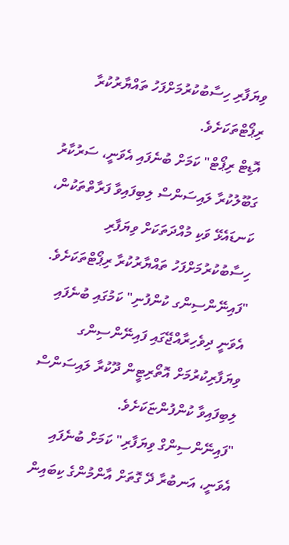ވިޔަފާރި ހިސާބުކުރުމަށްފަހު ތައްޔާރުކުރާ ރިޕޯޓްތަކަށެވެ.
އޮޑިޓް ރިޕޯޓް" ކަމަށް ބުނެފައި އެވަނީ، ސަރުކާރު ގަބޫލުކުރާ ލައިސަންސް ލިބިފައިވާ ފަރާތްތަކުން، ކަނޑައެޅޭ ވަކި މުއްދަތަކަށް ވިޔަފާރި ހިސާބުކުރުމަށްފަހު ތައްޔާރުކުރާ ރިޕޯޓްތަކަށެވެ.
"ފައިނޭންސިންގ ކުންފުނި" ކަމުގައި ބުނެފައި އެވަނީ ދިވެހިރާއްޖޭގައި ފައިނޭންސިންގ ވިޔަފާރިކުރުމަށް އޮތޯރިޓީން ދޫކުރާ ލައިސަންސް ލިބިފައިވާ ކުންފުންޏަކަށެވެ.
"ފައިނޭންސިންގް ވިޔަފާރި" ކަމަށް ބުނެފައި އެވަނީ، އަނބުރާ ދޭ ގޮތަށް އާންމުންގެ ކިބައިން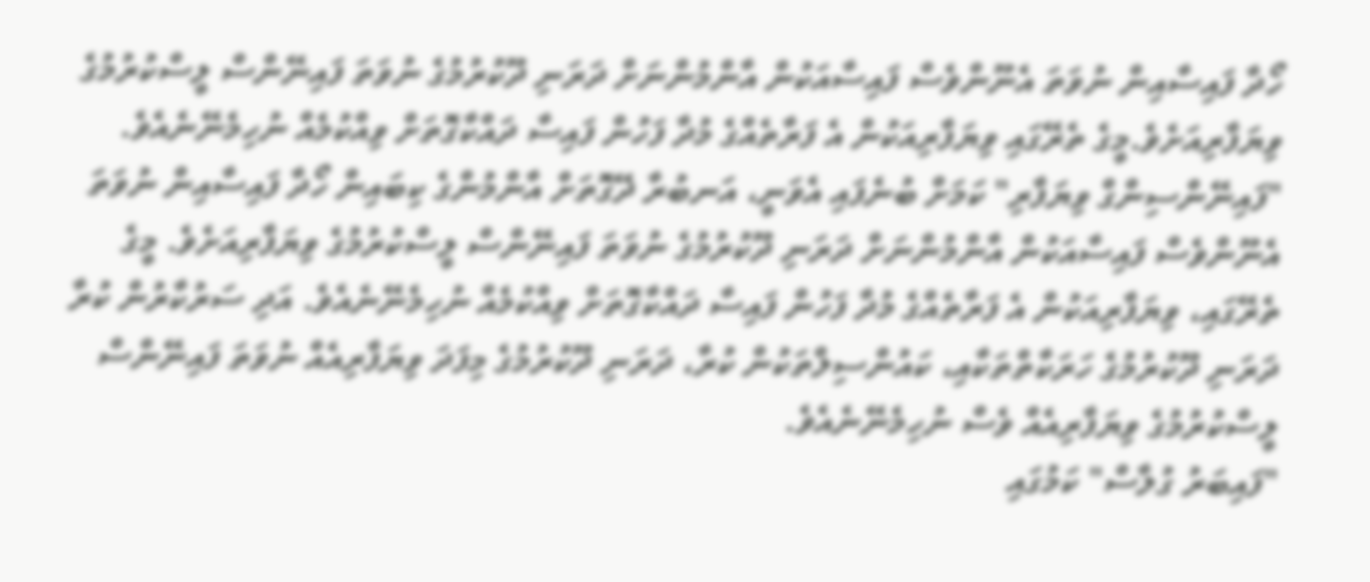ހޯދާ ފައިސާއިން ނުވަތަ އެނޫންވެސް ފައިސާއަކުން އާންމުންނަށް ދަރަނި ދޫކުރުމުގެ ނުވަތަ ފައިނޭންސް ލީސްކުރުމުގެ ވިޔަފާރިއަށެވެ.މީގެ ތެރޭގައި ވިޔަފާރިއަކުން އެ ފަރާތެއްގެ މުދާ ފަހުން ފައިސާ ދައްކާގޮތަށް ވިއްކުމެއް ނުހިމެނޭނެއެވެ.
"ފައިނޭންސިންގް ވިޔަފާރި" ކަމަށް ބުނެފައި އެވަނީ، އަނބުރާ ދޭގޮތަށް އާންމުންގެ ކިބައިން ހޯދާ ފައިސާއިން ނުވަތަ އެނޫންވެސް ފައިސާއަކުން އާންމުންނަށް ދަރަނި ދޫކުރުމުގެ ނުވަތަ ފައިނޭންސް ލީސްކުރުމުގެ ވިޔަފާރިއަށެވެ. މީގެ ތެރޭގައި، ވިޔަފާރިއަކުން އެ ފަރާތެއްގެ މުދާ ފަހުން ފައިސާ ދައްކާގޮތަށް ވިއްކުމެއް ނުހިމެނޭނެއެވެ. އަދި ސަރުކާރުން ކުރާ ދަރަނި ދޫކުރުމުގެ ހަރަކާތްތަކާއި، ކައުންސިލްތަކުން ކުރާ، ދަރަނި ދޫކުރުމުގެ މިފަދަ ވިޔަފާރިއެއް ނުވަތަ ފައިނޭންސް ލީސްކުރުމުގެ ވިޔަފާރިއެއް ވެސް ނުހިމެނޭނެއެވެ.
"ފައިބަރު ގުލާސް" ކަމުގައި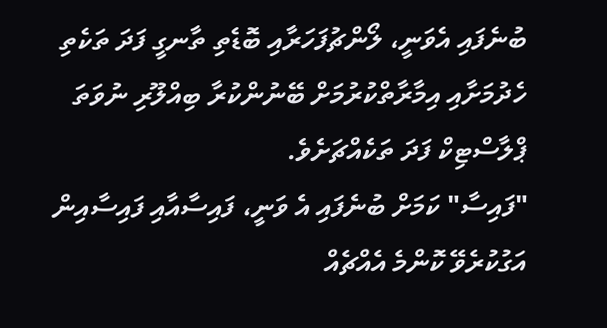ބުނެފައި އެވަނީ، ލޯންޗުފަހަރާއި ބޮޑެތި ތާނގީ ފަދަ ތަކެތި ހެދުމަށާއި އިމާރާތްކުރުމަށް ބޭނުންކުރާ ބިއްލޫރި ނުވަތަ ޕްލާސްޓިކް ފަދަ ތަކެއްޗަށެވެ.
"ފައިސާ" ކަމަށް ބުނެފައި އެ ވަނީ، ފައިސާއާއި ފައިސާއިން އަގުކުރެވޭ ކޮންމެ އެއްޗެއް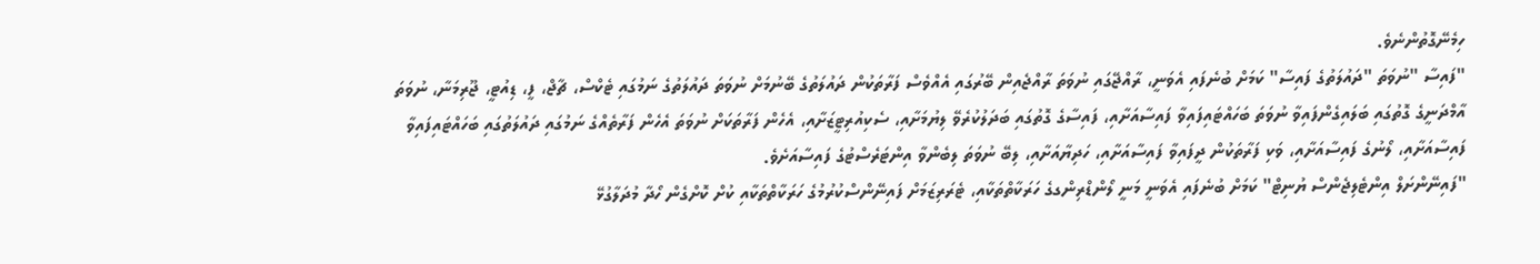ހިމެނޭގޮތުންނެވެ.
"ފައިސާ "ނުވަތަ "ދައުލަތުގެ ފައިސާ" ކަމަށް ބުނެފައި އެވަނީ، ރާއްޖޭގައި ނުވަތަ ރާއްޖެއިން ބޭރުގައި އެއްވެސް ފަރާތަކުން ދައުލަތުގެ ބޭނުމަށް ނުވަތަ ދައުލަތުގެ ނަމުގައި ޓެކްސް، ޗާޖް، ފީ، ޑިއުޓީ، ޖޫރިމަނާ، ނުވަތަ އާމްދަނީގެ ގޮތުގައި ބަލައިގެންފައިވާ ނުވަތަ ބަހައްޓައިފައިވާ ފައިސާއަށާއި، ފައިސާގެ ގޮތުގައި ބަދަލުކުރެވޭ ލިޔުމަށާއި، ސެކިއުރިޓީޒަށާއި، އެހެން ފަރާތަކަށް ނުވަތަ އެހެން ފަރާތެއްގެ ނަމުގައި ދައުލަތުގައި ބަހައްޓައިފައިވާ ފައިސާއަށާއި، ލޯނުގެ ފައިސާއަށާއި، ވަކި ފަރާތަކުން ދީފައިވާ ފައިސާއަށާއި، ހަދިޔާއަށާއި، ލިބޭ ނުވަތަ ލިބެންވާ އިންޓަރެސްޓުގެ ފައިސާއަށެވެ.
"ފައިނޭންށަލް އިންޓެލިޖެންސް ޔުނިޓް" ކަމަށް ބުނެފައި އެވަނީ މަނީ ލޯންޑްރިންގގެ ހަރަކާތްތަކާއި، ޓެރަރިޒަމަށް ފައިނޭންސްކުރުމުގެ ހަރަކާތްތަކާއި ކުށް ކޮށްގެން ހޯދާ މުދަލާގުޅޭ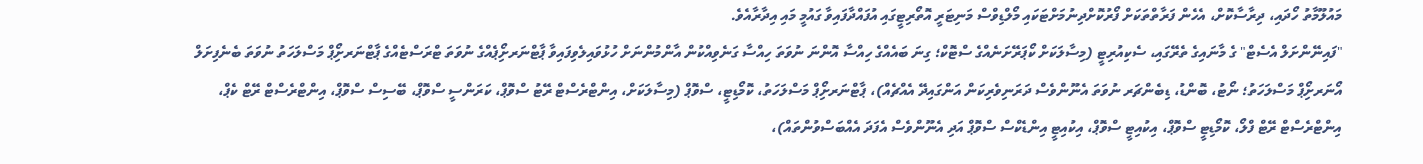މައުލޫމާތު ހޯދައި، ދިރާސާކޮށް، އެހެން ފަރާތްތަކަށް ފޯރުކޮށްދިނުމަށްޓަކައި މޯލްޑިވްސް މަނިޓަރީ އޮތޯރިޓީގައި އުފައްދާފައިވާ ގައުމީ މައި އިދާރާއެވެ.
"ފައިނޭންށަލް އެސެޓް" ގެ މާނައިގެ ތެރޭގައި، ސެކިއުރިޓީ (މިސާލަކަށް ކޯޕަރޭށަނެއްގެ ސްޓޮކް؛ ގިނަ ބައެއްގެ ހިއްސާ އޮންނަ ނުވަތަ ހިއްސާ ގަނެވިއްކުން އާންމުންނަށް ހުޅުވައިލެވިފައިވާ ޕާޓްނަރށޯިޕެއްގެ ނުވަތަ ޓްރަސްޓެއްގެ ޕާޓްނަރށޯިޕް މަސްލަހަތު ނުވަތަ ބެނެފިށަލް އޯނަރށޯިޕް މަސްލަހަތު؛ ނޯޓު، ބޮންޑު، ޑިބެންޗަރ ނުވަތަ އެނޫންވެސް ދަރަނިވެރިކަން އަންގައިދޭ އެއްޗެއް)، ޕާޓްނަރށޯިޕް މަސްލަހަތު، ކޮމޯޑިޓީ، ސްވޮޕް (މިސާލަކަށް، އިންޓްރެސްޓް ރޭޓު ސްވޮޕް، ކަރަންސީ ސްވޮޕް، ބޭސިސް ސްވޮޕް، އިންޓްރެސްޓް ރޭޓް ކެޕް، އިންޓްރެސްޓް ރޭޓް ފްލޯ، ކޮމޯޑިޓީ ސްވޮޕް، އިކުއިޓީ ސްވޮޕް، އިކުއިޓީ އިންޑެކްސް ސްވޮޕް އަދި އެނޫންވެސް އެފަދަ އެއްބަސްވުންތައް)،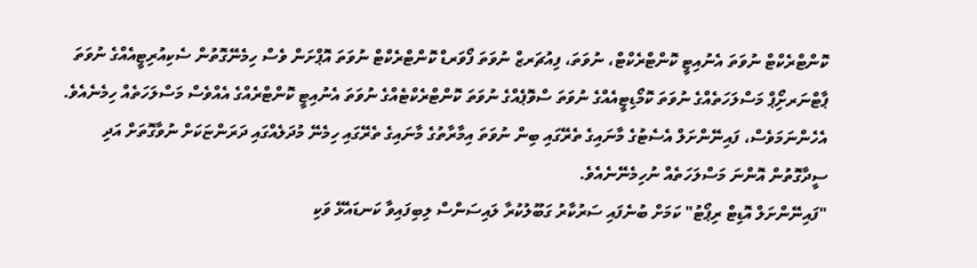ކޮންޓްރެކްޓް ނުވަތަ އެނުއިޓީ ކޮންޓްރެކްޓް، ނުވަތަ، ފިއުޗަރޒް ނުވަތަ ފޯވަރޑް ކޮންޓްރެކްޓް ނުވަތަ އޮޕްށަން ވެސް ހިމެނޭގޮތުން ސެކިއުރިޓީއެއްގެ ނުވަތަ ޕާޓްނަރށޯިޕް މަސްލަހަތެއްގެ ނުވަތަ ކޮމޯޑިޓީއެއްގެ ނުވަތަ ސްވޮޕެއްގެ ނުވަތަ ކޮންޓްރެކްޓެއްގެ ނުވަތަ އެނުއިޓީ ކޮންޓްރެއްގެ އެއްވެސް މަސްލަހަތެއް ހިމެނެއެވެ. އެހެންނަމަވެސް، ފައިނޭންށަލް އެސެޓުގެ މާނައިގެ ތެރޭގައި ބިން ނުވަތަ އިމާރާތުގެ މާނައިގެ ތެރޭގައި ހިމެނޭ މުދަލެއްގައި ދަރަންޏަކަށް ނުވާގޮތަށް އަދި ސީދާގޮތުން އޮންނަ މަސްލަހަތެއް ނުހިމެނޭނެއެވެ.
"ފައިނޭންށަލް އޮޑިޓް ރިޕޯޓު" ކަމަށް ބުނެފައި ސަރުކާރު ގަބޫލުކުރާ ލައިސަންސް ލިބިފައިވާ ކަނޑައެޅޭ ވަކި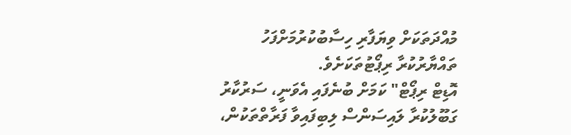މުއްދަތަކަށް ވިޔަފާރި ހިސާބުކުރުމަށްފަހު ތައްޔާރުކުރާ ރިޕޯޓުތަކަށެވެ.
އޮޑިޓް ރިޕޯޓް" ކަމަށް ބުނެފައި އެވަނީ، ސަރުކާރު ގަބޫލުކުރާ ލައިސަންސް ލިބިފައިވާ ފަރާތްތަކުން،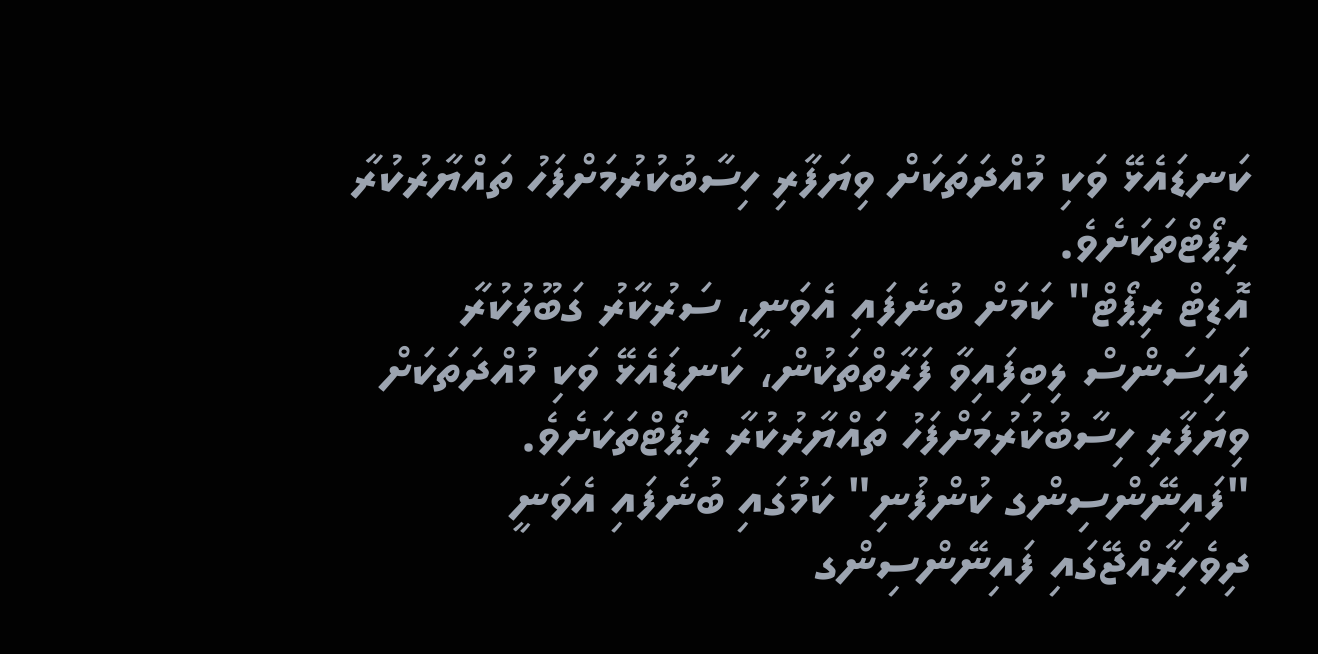ކަނޑައެޅޭ ވަކި މުއްދަތަކަށް ވިޔަފާރި ހިސާބުކުރުމަށްފަހު ތައްޔާރުކުރާ ރިޕޯޓްތަކަށެވެ.
އޮޑިޓް ރިޕޯޓް" ކަމަށް ބުނެފައި އެވަނީ، ސަރުކާރު ގަބޫލުކުރާ ލައިސަންސް ލިބިފައިވާ ފަރާތްތަކުން، ކަނޑައެޅޭ ވަކި މުއްދަތަކަށް ވިޔަފާރި ހިސާބުކުރުމަށްފަހު ތައްޔާރުކުރާ ރިޕޯޓްތަކަށެވެ.
"ފައިނޭންސިންގ ކުންފުނި" ކަމުގައި ބުނެފައި އެވަނީ ދިވެހިރާއްޖޭގައި ފައިނޭންސިންގ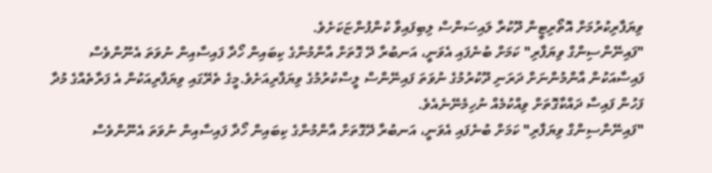ވިޔަފާރިކުރުމަށް އޮތޯރިޓީން ދޫކުރާ ލައިސަންސް ލިބިފައިވާ ކުންފުންޏަކަށެވެ.
"ފައިނޭންސިންގް ވިޔަފާރި" ކަމަށް ބުނެފައި އެވަނީ، އަނބުރާ ދޭ ގޮތަށް އާންމުންގެ ކިބައިން ހޯދާ ފައިސާއިން ނުވަތަ އެނޫންވެސް ފައިސާއަކުން އާންމުންނަށް ދަރަނި ދޫކުރުމުގެ ނުވަތަ ފައިނޭންސް ލީސްކުރުމުގެ ވިޔަފާރިއަށެވެ.މީގެ ތެރޭގައި ވިޔަފާރިއަކުން އެ ފަރާތެއްގެ މުދާ ފަހުން ފައިސާ ދައްކާގޮތަށް ވިއްކުމެއް ނުހިމެނޭނެއެވެ.
"ފައިނޭންސިންގް ވިޔަފާރި" ކަމަށް ބުނެފައި އެވަނީ، އަނބުރާ ދޭގޮތަށް އާންމުންގެ ކިބައިން ހޯދާ ފައިސާއިން ނުވަތަ އެނޫންވެސް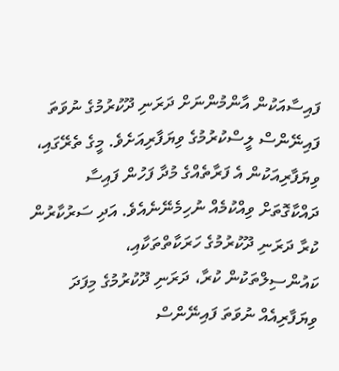ފައިސާއަކުން އާންމުންނަށް ދަރަނި ދޫކުރުމުގެ ނުވަތަ ފައިނޭންސް ލީސްކުރުމުގެ ވިޔަފާރިއަށެވެ. މީގެ ތެރޭގައި، ވިޔަފާރިއަކުން އެ ފަރާތެއްގެ މުދާ ފަހުން ފައިސާ ދައްކާގޮތަށް ވިއްކުމެއް ނުހިމެނޭނެއެވެ. އަދި ސަރުކާރުން ކުރާ ދަރަނި ދޫކުރުމުގެ ހަރަކާތްތަކާއި، ކައުންސިލްތަކުން ކުރާ، ދަރަނި ދޫކުރުމުގެ މިފަދަ ވިޔަފާރިއެއް ނުވަތަ ފައިނޭންސް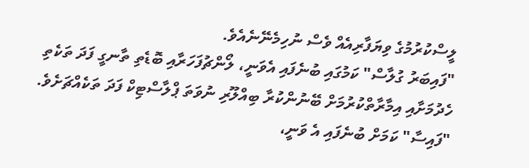ލީސްކުރުމުގެ ވިޔަފާރިއެއް ވެސް ނުހިމެނޭނެއެވެ.
"ފައިބަރު ގުލާސް" ކަމުގައި ބުނެފައި އެވަނީ، ލޯންޗުފަހަރާއި ބޮޑެތި ތާނގީ ފަދަ ތަކެތި ހެދުމަށާއި އިމާރާތްކުރުމަށް ބޭނުންކުރާ ބިއްލޫރި ނުވަތަ ޕްލާސްޓިކް ފަދަ ތަކެއްޗަށެވެ.
"ފައިސާ" ކަމަށް ބުނެފައި އެ ވަނީ،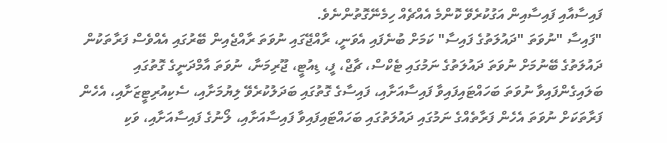ފައިސާއާއި ފައިސާއިން އަގުކުރެވޭ ކޮންމެ އެއްޗެއް ހިމެނޭގޮތުންނެވެ.
"ފައިސާ "ނުވަތަ "ދައުލަތުގެ ފައިސާ" ކަމަށް ބުނެފައި އެވަނީ، ރާއްޖޭގައި ނުވަތަ ރާއްޖެއިން ބޭރުގައި އެއްވެސް ފަރާތަކުން ދައުލަތުގެ ބޭނުމަށް ނުވަތަ ދައުލަތުގެ ނަމުގައި ޓެކްސް، ޗާޖް، ފީ، ޑިއުޓީ، ޖޫރިމަނާ، ނުވަތަ އާމްދަނީގެ ގޮތުގައި ބަލައިގެންފައިވާ ނުވަތަ ބަހައްޓައިފައިވާ ފައިސާއަށާއި، ފައިސާގެ ގޮތުގައި ބަދަލުކުރެވޭ ލިޔުމަށާއި، ސެކިއުރިޓީޒަށާއި، އެހެން ފަރާތަކަށް ނުވަތަ އެހެން ފަރާތެއްގެ ނަމުގައި ދައުލަތުގައި ބަހައްޓައިފައިވާ ފައިސާއަށާއި، ލޯނުގެ ފައިސާއަށާއި، ވަކި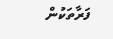ފަރާތަކުން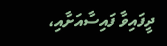ދީފައިވާ ފައިސާއަށާއި،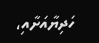ހަދިޔާއަށާއި،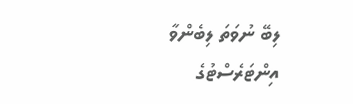ލިބޭ ނުވަތަ ލިބެންވާ އިންޓަރެސްޓުގެ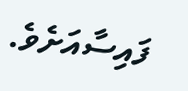ފައިސާއަށެވެ.